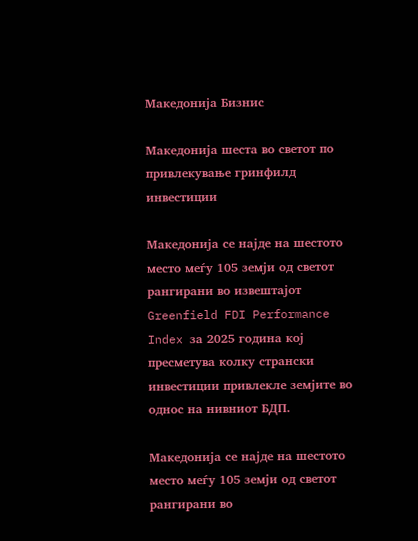Македонија Бизнис

Македонија шеста во светот по привлекување гринфилд инвестиции

Македонија се најде на шестото место меѓу 105 земји од светот рангирани во извештајот Greenfield FDI Performance Index за 2025 година кој пресметува колку странски инвестиции привлекле земјите во однос на нивниот БДП.

Македонија се најде на шестото место меѓу 105 земји од светот рангирани во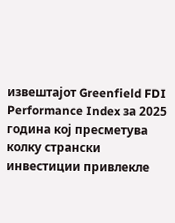извештајот Greenfield FDI Performance Index за 2025 година кој пресметува колку странски инвестиции привлекле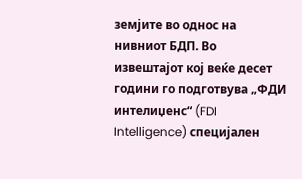земјите во однос на нивниот БДП. Во извештајот кој веќе десет години го подготвува „ФДИ интелиџенс“ (FDI Intelligence) специјален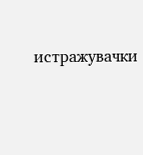истражувачки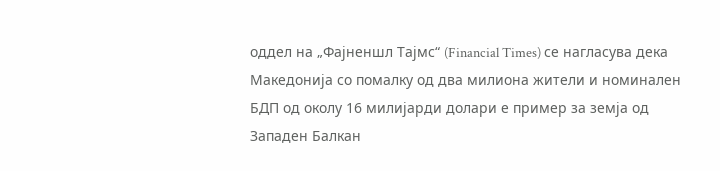оддел на „Фајненшл Тајмс“ (Financial Times) се нагласува дека Македонија со помалку од два милиона жители и номинален БДП од околу 16 милијарди долари е пример за земја од Западен Балкан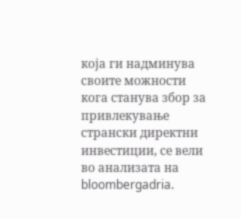која ги надминува своите можности кога станува збор за привлекување странски директни инвестиции, се вели во анализата на bloombergadria.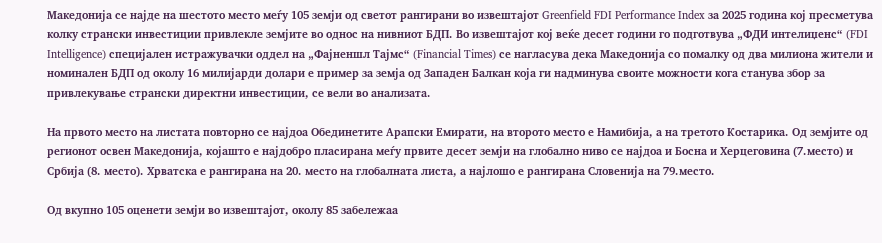Македонија се најде на шестото место меѓу 105 земји од светот рангирани во извештајот Greenfield FDI Performance Index за 2025 година кој пресметува колку странски инвестиции привлекле земјите во однос на нивниот БДП. Во извештајот кој веќе десет години го подготвува „ФДИ интелиџенс“ (FDI Intelligence) специјален истражувачки оддел на „Фајненшл Тајмс“ (Financial Times) се нагласува дека Македонија со помалку од два милиона жители и номинален БДП од околу 16 милијарди долари е пример за земја од Западен Балкан која ги надминува своите можности кога станува збор за привлекување странски директни инвестиции, се вели во анализата.

На првото место на листата повторно се најдоа Обединетите Арапски Емирати, на второто место е Намибија, а на третото Костарика. Од земјите од регионот освен Македонија, којашто е најдобро пласирана меѓу првите десет земји на глобално ниво се најдоа и Босна и Херцеговина (7.место) и Србија (8. место). Хрватска е рангирана на 20. место на глобалната листа, а најлошо е рангирана Словенија на 79.место.

Од вкупно 105 оценети земји во извештајот, околу 85 забележаа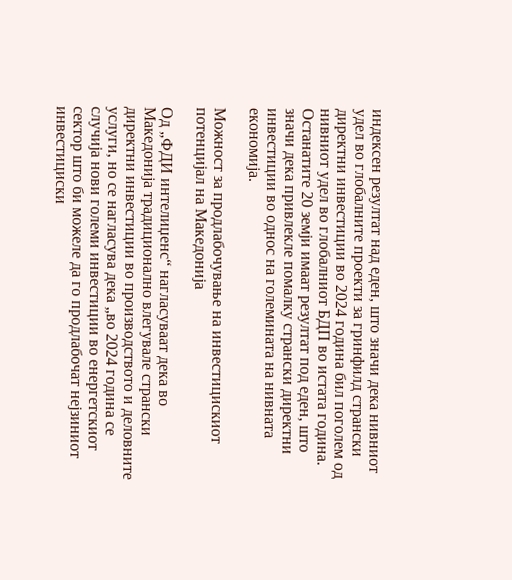индексен резултат над еден, што значи дека нивниот удел во глобалните проекти за гринфилд странски директни инвестиции во 2024 година бил поголем од нивниот удел во глобалниот БДП во истата година. Останатите 20 земји имаат резултат под еден, што значи дека привлекле помалку странски директни инвестиции во однос на големината на нивната економија.

Можност за продлабочување на инвестицискиот потенцијал на Македонија

Од „ФДИ интелиџенс“ нагласуваат дека во Македонија традиционално влегувале странски директни инвестиции во производството и деловните услуги, но се нагласува дека „во 2024 година се случија нови големи инвестиции во енергетскиот сектор што би можеле да го продлабочат нејзиниот инвестициски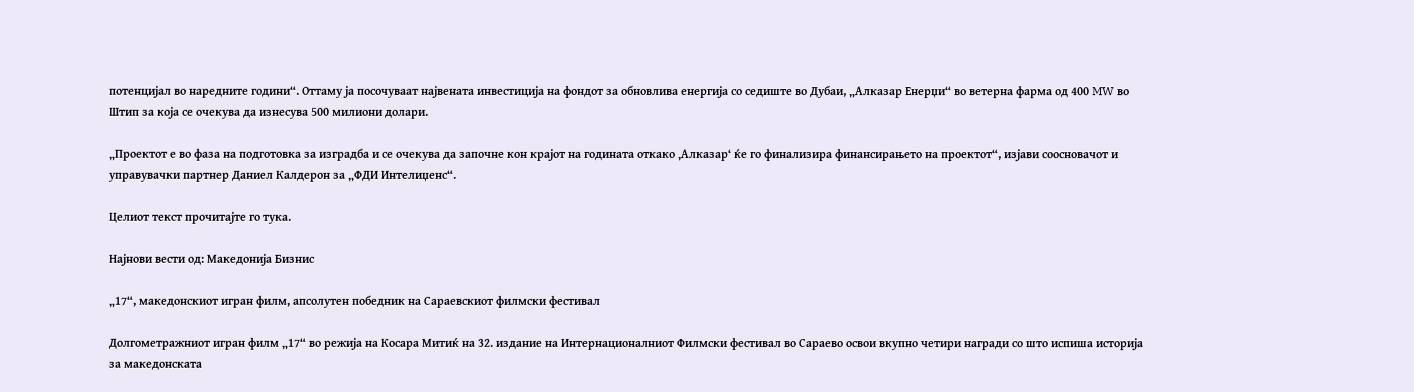потенцијал во наредните години“. Оттаму ја посочуваат највената инвестиција на фондот за обновлива енергија со седиште во Дубаи, „Алказар Енерџи“ во ветерна фарма од 400 MW во Штип за која се очекува да изнесува 500 милиони долари.

„Проектот е во фаза на подготовка за изградба и се очекува да започне кон крајот на годината откако ‚Алказар‘ ќе го финализира финансирањето на проектот“, изјави соосновачот и управувачки партнер Даниел Калдерон за „ФДИ Интелиџенс“.

Целиот текст прочитајте го тука.

Најнови вести од: Македонија Бизнис

„17“, македонскиот игран филм, апсолутен победник на Сараевскиот филмски фестивал

Долгометражниот игран филм „17“ во режија на Косара Митиќ на 32. издание на Интернационалниот Филмски фестивал во Сараево освои вкупно четири награди со што испиша историја за македонската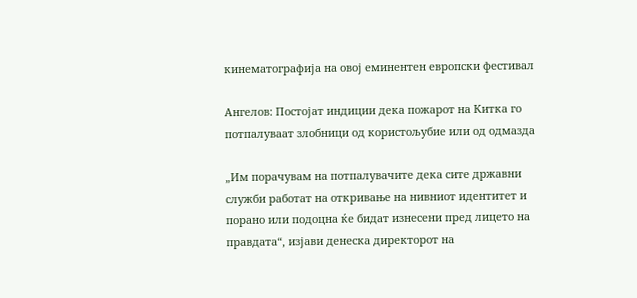кинематографија на овој еминентен европски фестивал

Ангелов: Постојат индиции дека пожарот на Китка го потпалуваат злобници од користољубие или од одмазда

„Им порачувам на потпалувачите дека сите државни служби работат на откривање на нивниот идентитет и порано или подоцна ќе бидат изнесени пред лицето на правдата“, изјави денеска директорот на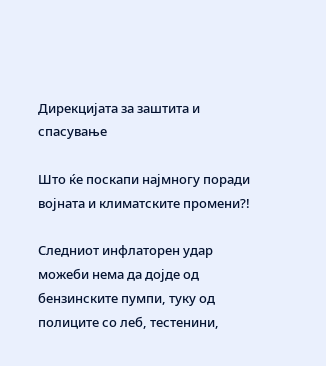Дирекцијата за заштита и спасување

Што ќе поскапи најмногу поради војната и климатските промени?!

Следниот инфлаторен удар можеби нема да дојде од бензинските пумпи, туку од полиците со леб, тестенини,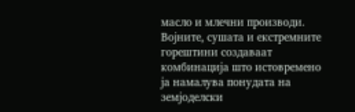масло и млечни производи. Војните, сушата и екстремните горештини создаваат комбинација што истовремено ја намалува понудата на земјоделски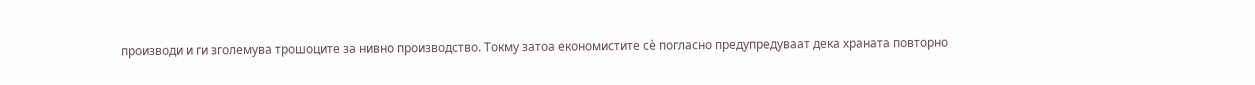производи и ги зголемува трошоците за нивно производство. Токму затоа економистите сè погласно предупредуваат дека храната повторно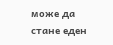може да стане еден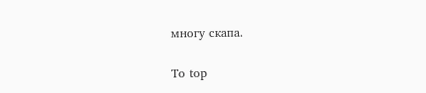многу скапа.

To top